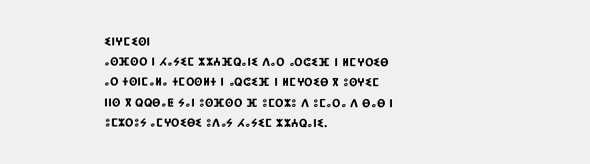ⵉⵏⵖⵎⵉⵙⵏ
ⴰⵙⴼⵙⵔ ⵏ ⵃⴰⵢⵉⵎ ⵣⵣⵄⴼⵕⴰⵏⵉ ⴷⴰⵔ ⴰⵔⵛⵉⴼ ⵏ ⵍⵎⵖⵔⵉⴱ
ⴰⵔ ⵜⵙⵏⵎⴰⵍⴰ ⵜⵎⵔⵙⵍⵜ ⵏ ⴰⵕⵛⵉⴼ ⵏ ⵍⵎⵖⵔⵉⴱ ⴳ ⵓⵙⵖⵉⵎ ⵏⵏⵙ ⴳ ⵕⵕⴱⴰⵟ ⵢⴰⵏ ⵓⵙⴼⵙⵔ ⴼ ⵓⵎⵔⵣⵓ ⴷ ⵓⵎⴰⵔⴰ ⴷ ⴱⴰⴱ ⵏ ⵓⵎⵣⵔⵓⵢ ⴰⵎⵖⵔⵉⴱⵉ ⵓⴷⴰⵢ ⵃⴰⵢⵉⵎ ⵣⵣⵄⵕⴰⵏⵉ.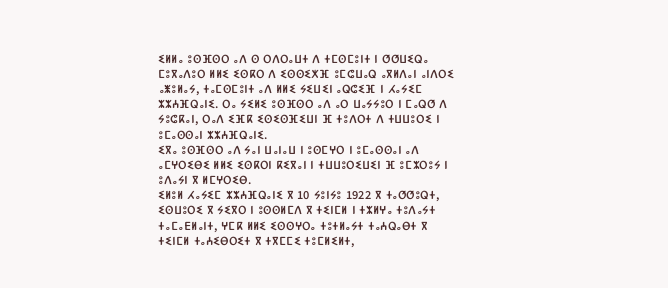ⵉⵍⵍⴰ ⵓⵙⴼⵙⵔ ⴰⴷ ⵙ ⵔⴷⵔⴰⵡⵜ ⴷ ⵜⵎⵙⵎⵓⵏⵜ ⵏ ⵚⵚⵡⵉⵕⴰ ⵎⵓⴳⴰⴷⵓⵔ ⵍⵍⵉ ⵉⵙⴽⵔ ⴷ ⵉⵙⵙⵉⵅⴼ ⵓⵎⵛⵡⴰⵕ ⴰⴳⵍⴷⴰⵏ ⴰⵏⴷⵔⵉ ⴰⵥⵓⵍⴰⵢ, ⵜⴰⵎⵙⵎⵓⵏⵜ ⴰⴷ ⵍⵍⵉ ⵢⵉⵡⵉⵏ ⴰⵕⵛⵉⴼ ⵏ ⵃⴰⵢⵉⵎ ⵣⵣⵄⴼⵕⴰⵏⵉ. ⵔⴰ ⵢⵉⵍⵉ ⵓⵙⴼⵙⵔ ⴰⴷ ⴰⵔ ⵡⴰⵢⵢⵓⵔ ⵏ ⵎⴰⵕⵚ ⴷ ⵢⵓⵛⴽⴰⵏ, ⵔⴰⴷ ⵉⴼⴽ ⵉⵙⵉⵙⴼⵉⵡⵏ ⴼ ⵜⵓⴷⵔⵜ ⴷ ⵜⵡⵡⵓⵔⵉ ⵏ ⵓⵎⴰⵙⵙⴰⵏ ⵣⵣⵄⴼⵕⴰⵏⵉ.
ⵉⴳⴰ ⵓⵙⴼⵙⵔ ⴰⴷ ⵢⴰⵏ ⵡⴰⵏⴰⵡ ⵏ ⵓⵙⵎⵖⵔ ⵏ ⵓⵎⴰⵙⵙⴰⵏ ⴰⴷ ⴰⵎⵖⵔⵉⴱⵉ ⵍⵍⵉ ⵉⵙⴽⵔⵏ ⴽⵉⴳⴰⵏ ⵏ ⵜⵡⵡⵓⵔⵉⵡⵉⵏ ⴼ ⵓⵎⵣⵔⵓⵢ ⵏ ⵓⴷⴰⵢⵏ ⴳ ⵍⵎⵖⵔⵉⴱ.
ⵉⵍⵓⵍ ⵃⴰⵢⵉⵎ ⵣⵣⵄⴼⵕⴰⵏⵉ ⴳ 10 ⵢⵓⵏⵢⵓ 1922 ⴳ ⵜⴰⵚⵚⵓⵕⵜ, ⵉⵙⵡⵓⵔⵉ ⴳ ⵢⵉⴳⵔ ⵏ ⵓⵙⵙⵍⵎⴷ ⴳ ⵜⵉⵏⵎⵍ ⵏ ⵜⵣⵍⵖⴰ ⵜⵓⴷⴰⵢⵜ ⵜⴰⵎⴰⴹⵍⴰⵏⵜ, ⵖⵎⴽ ⵍⵍⵉ ⵉⵙⵙⵖⵔⴰ ⵜⵓⵜⵍⴰⵢⵜ ⵜⴰⵄⵕⴰⴱⵜ ⴳ ⵜⵉⵏⵎⵍ ⵜⴰⵄⵉⴱⵔⵉⵜ ⴳ ⵜⴳⵎⵎⵉ ⵜⵓⵎⵍⵉⵍⵜ,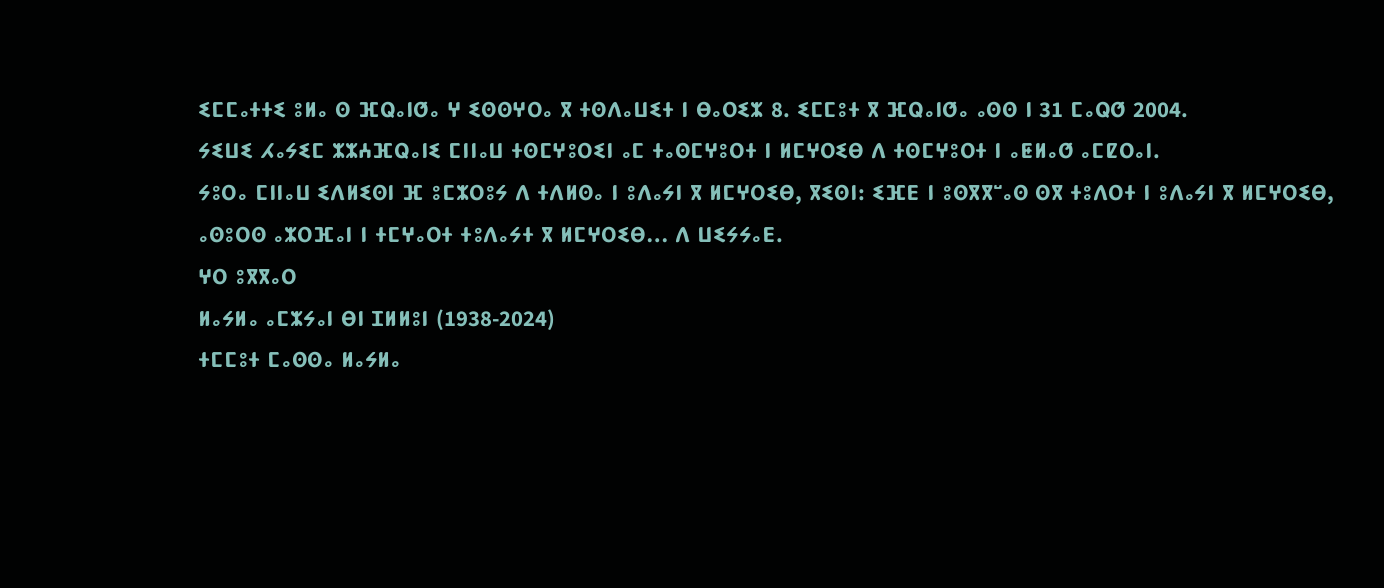ⵉⵎⵎⴰⵜⵜⵉ ⵓⵍⴰ ⵙ ⴼⵕⴰⵏⵚⴰ ⵖ ⵉⵙⵙⵖⵔⴰ ⴳ ⵜⵙⴷⴰⵡⵉⵜ ⵏ ⴱⴰⵔⵉⵣ 8. ⵉⵎⵎⵓⵜ ⴳ ⴼⵕⴰⵏⵚⴰ ⴰⵙⵙ ⵏ 31 ⵎⴰⵕⵚ 2004.
ⵢⵉⵡⵉ ⵃⴰⵢⵉⵎ ⵣⵣⵄⴼⵕⴰⵏⵉ ⵎⵏⵏⴰⵡ ⵜⵙⵎⵖⵓⵔⵉⵏ ⴰⵎ ⵜⴰⵙⵎⵖⵓⵔⵜ ⵏ ⵍⵎⵖⵔⵉⴱ ⴷ ⵜⵙⵎⵖⵓⵔⵜ ⵏ ⴰⵟⵍⴰⵚ ⴰⵎⵇⵔⴰⵏ.
ⵢⵓⵔⴰ ⵎⵏⵏⴰⵡ ⵉⴷⵍⵉⵙⵏ ⴼ ⵓⵎⵣⵔⵓⵢ ⴷ ⵜⴷⵍⵙⴰ ⵏ ⵓⴷⴰⵢⵏ ⴳ ⵍⵎⵖⵔⵉⴱ, ⴳⵉⵙⵏ: ⵉⴼⴹ ⵏ ⵓⵙⴳⴳⵯⴰⵙ ⵙⴳ ⵜⵓⴷⵔⵜ ⵏ ⵓⴷⴰⵢⵏ ⴳ ⵍⵎⵖⵔⵉⴱ, ⴰⵙⵓⵔⵙ ⴰⵣⵔⴼⴰⵏ ⵏ ⵜⵎⵖⴰⵔⵜ ⵜⵓⴷⴰⵢⵜ ⴳ ⵍⵎⵖⵔⵉⴱ… ⴷ ⵡⵉⵢⵢⴰⴹ.
ⵖⵔ ⵓⴳⴳⴰⵔ
ⵍⴰⵢⵍⴰ ⴰⵎⵣⵢⴰⵏ ⴱⵏ ⵊⵍⵍⵓⵏ (1938-2024)
ⵜⵎⵎⵓⵜ ⵎⴰⵙⵙⴰ ⵍⴰⵢⵍⴰ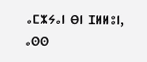ⴰⵎⵣⵢⴰⵏ ⴱⵏ ⵊⵍⵍⵓⵏ, ⴰⵙⵙ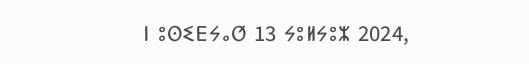ⵏ ⵓⵙⵉⴹⵢⴰⵚ 13 ⵢⵓⵍⵢⵓⵣ 2024,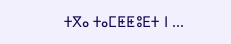ⵜⴳⴰ ⵜⴰⵎⵟⵟⵓⴹⵜ ⵏ ...